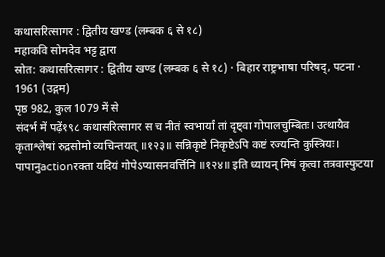कथासरित्सागर : द्वितीय खण्ड (लम्बक ६ से १८)
महाकवि सोमदेव भट्ट द्वारा
स्रोत: कथासरित्सागर : द्वितीय खण्ड (लम्बक ६ से १८) · बिहार राष्ट्रभाषा परिषद्, पटना · 1961 (उद्गम)
पृष्ठ 982, कुल 1079 में से
संदर्भ में पढ़ें१९८ कथासरित्सागर स च नीतं स्वभार्यां तां दृष्ट्वा गोपालचुम्बितः। उत्थायैव कृताश्लेषां रुद्रसोमो व्यचिन्तयत् ॥१२३॥ सन्निकृष्टे निकृष्टेऽपि कष्टं रज्यन्ति कुस्त्रियः। पापानुactionरक्ता यदियं गोपेऽप्यासनवर्त्तिनि ॥१२४॥ इति ध्यायन् मिषं कृत्वा तत्रवास्फुटया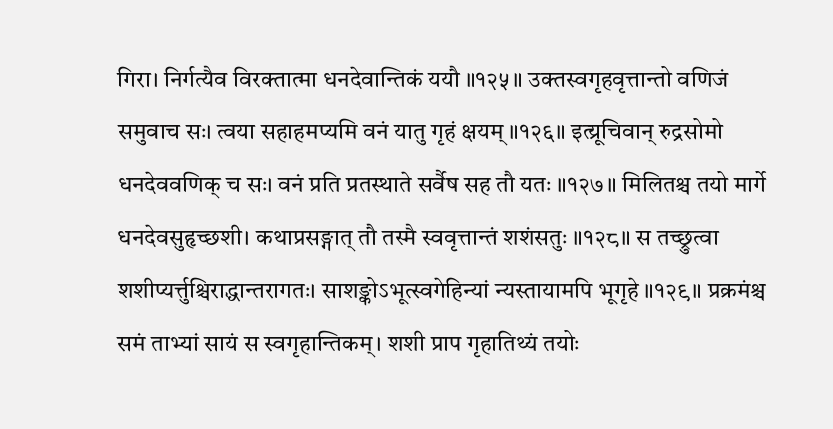गिरा। निर्गत्यैव विरक्तात्मा धनदेवान्तिकं ययौ ॥१२५॥ उक्तस्वगृहवृत्तान्तो वणिजं समुवाच सः। त्वया सहाहमप्यमि वनं यातु गृहं क्षयम् ॥१२६॥ इत्य्रूचिवान् रुद्रसोमो धनदेववणिक् च सः। वनं प्रति प्रतस्थाते सर्वैष सह तौ यतः ॥१२७॥ मिलितश्च तयो मार्गे धनदेवसुहृच्छशी। कथाप्रसङ्गात् तौ तस्मै स्ववृत्तान्तं शशंसतुः ॥१२८॥ स तच्छ्रुत्वा शशीप्यर्त्तुश्चिराद्धान्तरागतः। साशङ्कोऽभूत्स्वगेहिन्यां न्यस्तायामपि भूगृहे ॥१२९॥ प्रक्रमंश्च समं ताभ्यां सायं स स्वगृहान्तिकम्। शशी प्राप गृहातिथ्यं तयोः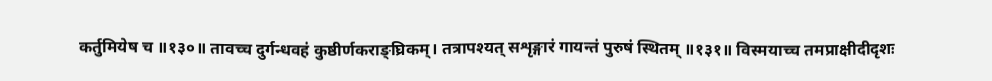कर्तुमियेष च ॥१३०॥ तावच्च दुर्गन्धवहं कुष्ठीर्णकराङ्घ्रिकम्। तत्रापश्यत् सशृङ्गारं गायन्तं पुरुषं स्थितम् ॥१३१॥ विस्मयाच्च तमप्राक्षीदीदृशः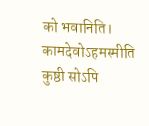को भवानिति। कामदेवोऽहमस्मीति कुष्ठी सोऽपि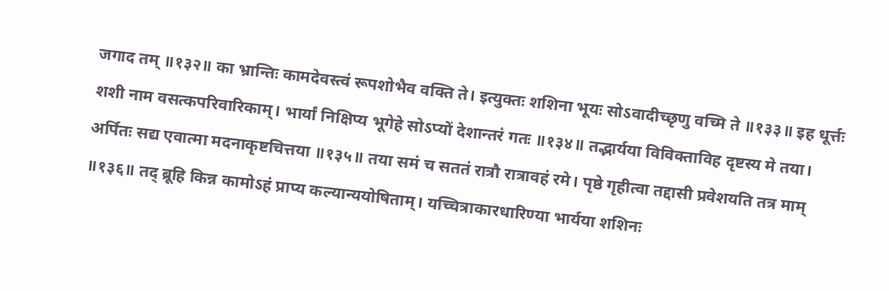जगाद तम् ॥१३२॥ का भ्रान्तिः कामदेवस्त्वं रूपशोभैव वक्ति ते। इत्युक्तः शशिना भूयः सोऽवादीच्छृणु वच्मि ते ॥१३३॥ इह धूर्त्तः शशी नाम वसत्कपरिवारिकाम्। भार्यां निक्षिप्य भूगेहे सोऽप्यों देशान्तरं गतः ॥१३४॥ तद्भार्यया विविक्ताविह दृष्टस्य मे तया। अर्पितः सद्य एवात्मा मदनाकृष्टचित्तया ॥१३५॥ तया समं च सततं रात्रौ रात्रावहं रमे। पृष्ठे गृहीत्वा तद्दासी प्रवेशयति तत्र माम् ॥१३६॥ तद् ब्रूहि किन्न कामोऽहं प्राप्य कल्यान्ययोषिताम्। यच्चित्राकारधारिण्या भार्यया शशिनः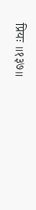प्रियः ॥१३७॥